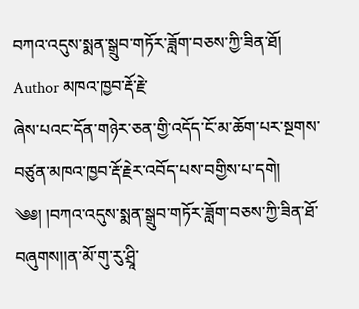བཀའ་འདུས་སྨན་སྒྲུབ་གཏོར་ཟློག་བཅས་ཀྱི་ཟིན་ཐོ།
Author མཁའ་ཁྱབ་རྡོ་རྗེ་
ཞེས་པའང་དོན་གཉེར་ཅན་གྱི་འདོད་ངོ་མ་ཆོག་པར་སྔགས་བཙུན་མཁའ་ཁྱབ་རྡོ་རྗེར་འབོད་པས་བགྱིས་པ་དགེ།
༄༅། །བཀའ་འདུས་སྨན་སྒྲུབ་གཏོར་ཟློག་བཅས་ཀྱི་ཟིན་ཐོ་བཞུགས།།ན་མོ་གུ་རུ་ཤྲཱི་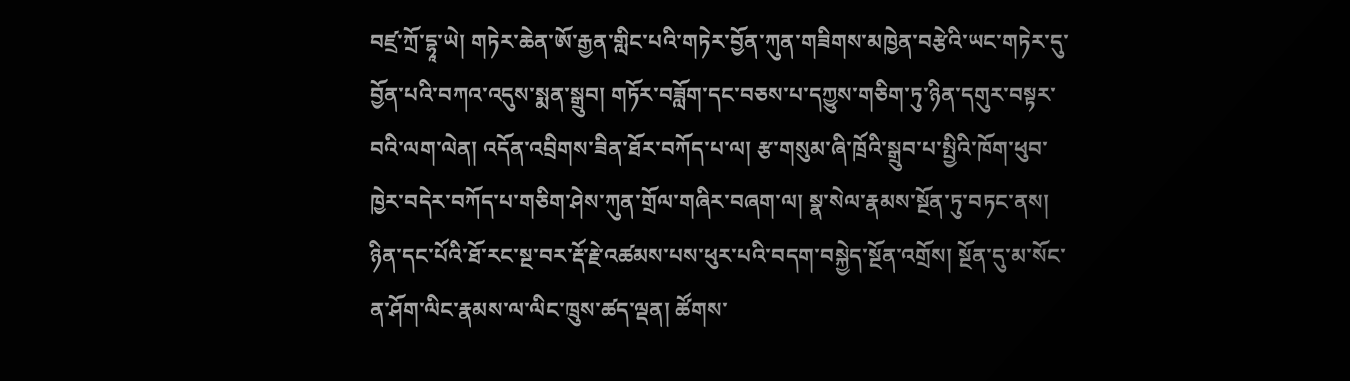བཛྲ་ཀྲོ་དྷཱ་ཡེ། གཏེར་ཆེན་ཨོ་རྒྱན་གླིང་པའི་གཏེར་བྱོན་ཀུན་གཟིགས་མཁྱེན་བརྩེའི་ཡང་གཏེར་དུ་བྱོན་པའི་བཀའ་འདུས་སྨན་སྒྲུབ། གཏོར་བཟློག་དང་བཅས་པ་དཀྱུས་གཅིག་ཏུ་ཉིན་དགུར་བསྟར་བའི་ལག་ལེན། འདོན་འབྲིགས་ཟིན་ཐོར་བཀོད་པ་ལ། རྩ་གསུམ་ཞི་ཁྲོའི་སྒྲུབ་པ་སྤྱིའི་ཁོག་ཕུབ་ཁྱེར་བདེར་བཀོད་པ་གཅིག་ཤེས་ཀུན་གྲོལ་གཞིར་བཞག་ལ། སྣ་སེལ་རྣམས་སྔོན་ཏུ་བཏང་ནས། ཉིན་དང་པོའི་ཐོ་རང་སྔ་བར་རྡོ་རྗེ་འཚམས་པས་ཕུར་པའི་བདག་བསྐྱེད་སྔོན་འགྲོས། སྔོན་དུ་མ་སོང་ན་ཤོག་ལིང་རྣམས་ལ་ལིང་ཁྲུས་ཚད་ལྡན། ཚོགས་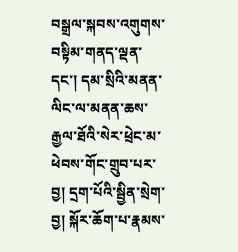བསྒྲལ་སྐབས་འགུགས་བསྟིམ་གནད་ལྡན་དང་། དམ་སྲིའི་མནན་ལིང་ལ་མནན་ཆས་རྒྱལ་ཐོའི་སེར་ཕྲེང་མ་ཕེབས་གོང་གྲུབ་པར་བྱ། དྲག་པོའི་སྦྱིན་སྲེག་བྱ། སྐོར་ཆོག་པ་རྣམས་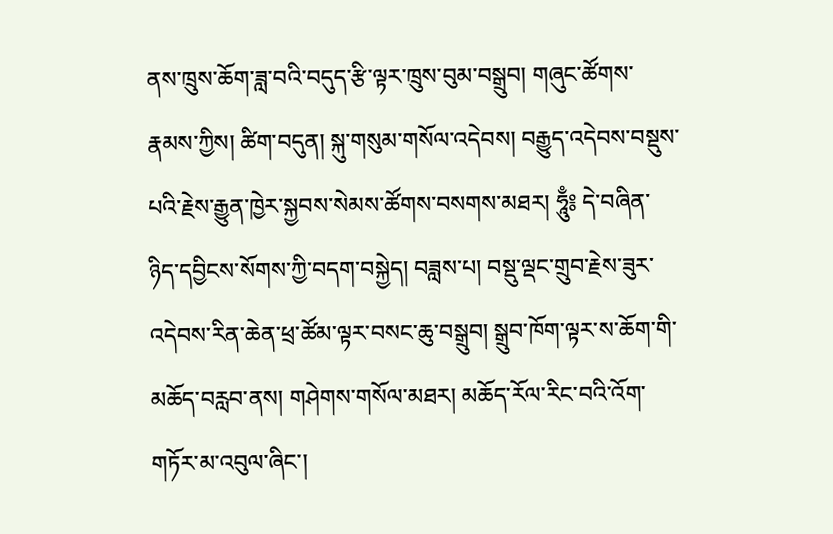ནས་ཁྲུས་ཆོག་ཟླ་བའི་བདུད་རྩི་ལྟར་ཁྲུས་བུམ་བསྒྲུབ། གཞུང་ཚོགས་རྣམས་ཀྱིས། ཚིག་བདུན། སྐུ་གསུམ་གསོལ་འདེབས། བརྒྱུད་འདེབས་བསྡུས་པའི་རྗེས་རྒྱུན་ཁྱེར་སྐྱབས་སེམས་ཚོགས་བསགས་མཐར། ཧཱུྃ༔ དེ་བཞིན་ཉིད་དབྱིངས་སོགས་ཀྱི་བདག་བསྐྱེད། བཟླས་པ། བསྡུ་ལྡང་གྲུབ་རྗེས་ཟུར་འདེབས་རིན་ཆེན་ཕྲ་ཚོམ་ལྟར་བསང་ཆུ་བསྒྲུབ། སྒྲུབ་ཁོག་ལྟར་ས་ཆོག་གི་མཆོད་བརླབ་ནས། གཤེགས་གསོལ་མཐར། མཆོད་རོལ་རིང་བའི་འོག་གཏོར་མ་འབུལ་ཞིང་།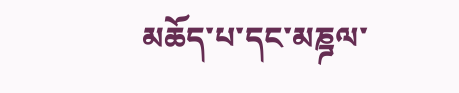མཆོད་པ་དང་མཎྜལ་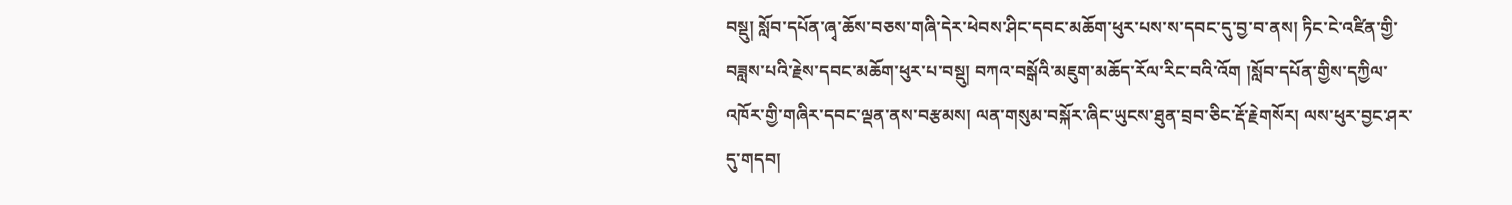བསྡུ། སློབ་དཔོན་ཞྭ་ཆོས་བཅས་གཞི་དེར་ཕེབས་ཤིང་དབང་མཆོག་ཕུར་པས་ས་དབང་དུ་བྱ་བ་ནས། ཏིང་ངེ་འཛིན་གྱི་བཟླས་པའི་རྗེས་དབང་མཆོག་ཕུར་པ་བསྡུ། བཀའ་བསྒོའི་མཇུག་མཆོད་རོལ་རིང་བའི་འོག །སློབ་དཔོན་གྱིས་དཀྱིལ་འཁོར་གྱི་གཞིར་དབང་ལྡན་ནས་བརྩམས། ལན་གསུམ་བསྐོར་ཞིང་ཡུངས་ཐུན་བྲབ་ཅིང་རྡོ་རྗེགསོར། ལས་ཕུར་བྱང་ཤར་དུ་གདབ།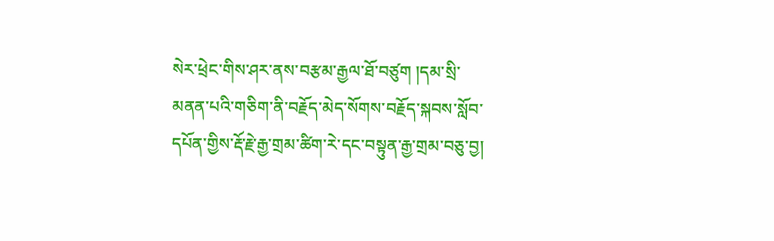སེར་ཕྲེང་གིས་ཤར་ནས་བརྩམ་རྒྱལ་ཐོ་བཙུག །དམ་སྲི་མནན་པའི་གཅིག་ནི་བརྗོད་མེད་སོགས་བརྗོད་སྐབས་སློབ་དཔོན་གྱིས་རྡོ་རྗེ་རྒྱ་གྲམ་ཚིག་རེ་དང་བསྟུན་རྒྱ་གྲམ་བཅུ་བྱ།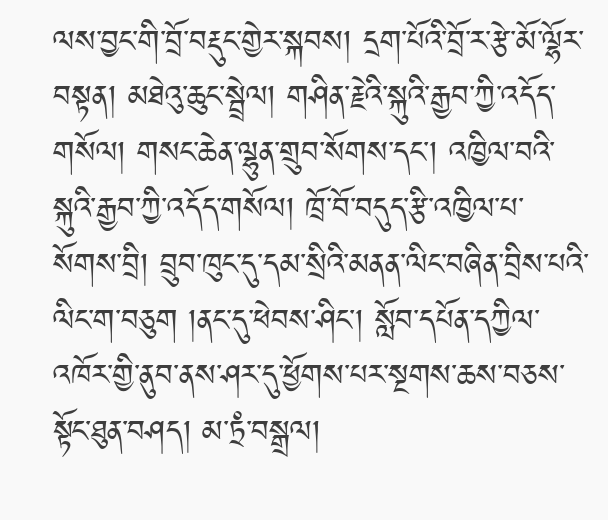ལས་བྱང་གི་བྲོ་བརྡུང་གྱེར་སྐབས། དྲག་པོའི་བྲོ་ར་རྩེ་མོ་ལྷོར་བསྟན། མཐེའུ་ཆུང་སྦྲེལ། གཤིན་རྗེའི་སྐུའི་རྒྱབ་ཀྱི་འདོད་གསོལ། གསང་ཆེན་ལྷུན་གྲུབ་སོགས་དང་། འཁྱིལ་བའི་སྐུའི་རྒྱབ་ཀྱི་འདོད་གསོལ། ཁྲོ་བོ་བདུད་རྩི་འཁྱིལ་པ་སོགས་བྲི། བྲུབ་ཁུང་དུ་དམ་སྲིའི་མནན་ལིང་བཞིན་བྲིས་པའི་ལིང་ག་བཅུག །ནང་དུ་ཕེབས་ཤིང་། སློབ་དཔོན་དཀྱིལ་འཁོར་གྱི་ནུབ་ནས་ཤར་དུ་ཕྱོགས་པར་སྔགས་ཆས་བཅས་སྟོང་ཐུན་བཤད། མ་ཏྲཾ་བསྒྲལ།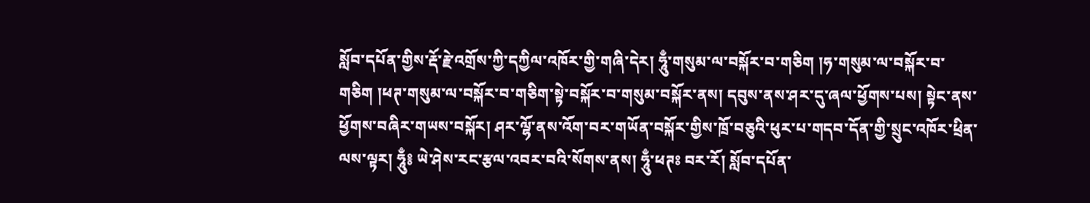སློབ་དཔོན་གྱིས་རྡོ་རྗེ་འགྲོས་ཀྱི་དཀྱིལ་འཁོར་གྱི་གཞི་དེར། ཧཱུྃ་གསུམ་ལ་བསྐོར་བ་གཅིག །ཧ་གསུམ་ལ་བསྐོར་བ་གཅིག །ཕཊ་གསུམ་ལ་བསྐོར་བ་གཅིག་སྟེ་བསྐོར་བ་གསུམ་བསྐོར་ནས། དབུས་ནས་ཤར་དུ་ཞལ་ཕྱོགས་པས། སྟེང་ནས་ཕྱོགས་བཞིར་གཡས་བསྐོར། ཤར་ལྷོ་ནས་འོག་བར་གཡོན་བསྐོར་གྱིས་ཁྲོ་བཅུའི་ཕུར་པ་གདབ་དོན་གྱི་སྲུང་འཁོར་ཕྲིན་ལས་ལྟར། ཧཱུྃ༔ ཡེ་ཤེས་རང་རྩལ་འབར་བའི་སོགས་ནས། ཧཱུྃ་ཕཊཿ བར་རོ། སློབ་དཔོན་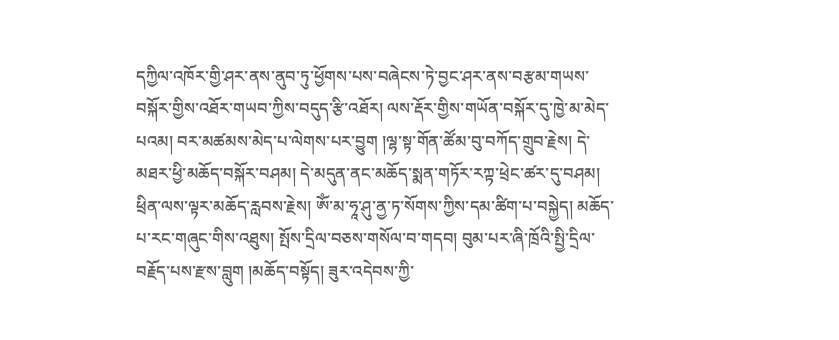དཀྱིལ་འཁོར་གྱི་ཤར་ནས་ནུབ་ཏུ་ཕྱོགས་པས་བཞེངས་ཏེ་བྱང་ཤར་ནས་བརྩམ་གཡས་བསྐོར་གྱིས་འཐོར་གཡབ་ཀྱིས་བདུད་རྩི་འཐོར། ལས་རྡོར་གྱིས་གཡོན་བསྐོར་དུ་ཁྱེ་མ་མེད་པའམ། བར་མཚམས་མེད་པ་ལེགས་པར་བྱུག །ལྷ་སྟ་གོན་ཚོམ་བུ་བཀོད་གྲུབ་རྗེས། དེ་མཐར་ཕྱི་མཆོད་བསྐོར་བཤམ། དེ་མདུན་ནང་མཆོད་སྨན་གཏོར་རཀྟ་ཕྲེང་ཚར་དུ་བཤམ། ཕྲིན་ལས་ལྟར་མཆོད་རླབས་རྗེས། ཨོཾ་མ་ཧཱ་ཤུ་ནྱ་ཏ་སོགས་ཀྱིས་དམ་ཚིག་པ་བསྐྱེད། མཆོད་པ་རང་གཞུང་གིས་འཐུས། སྤོས་དྲིལ་བཅས་གསོལ་བ་གདབ། བུམ་པར་ཞི་ཁྲོའི་སྤྱི་དྲིལ་བརྗོད་པས་རྫས་བླུག །མཆོད་བསྟོད། ཟུར་འདེབས་ཀྱི་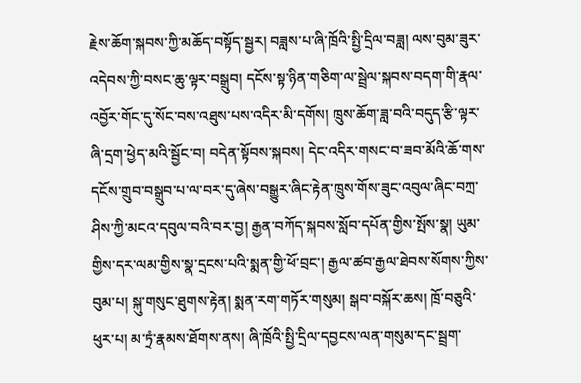རྗེས་ཆོག་སྐབས་ཀྱི་མཆོད་བསྟོད་སྦྱར། བཟླས་པ་ཞི་ཁྲོའི་སྤྱི་དྲིལ་བཟླ། ལས་བུམ་ཟུར་འདེབས་ཀྱི་བསང་ཆུ་ལྟར་བསྒྲུབ། དངོས་སྟ་ཉིན་གཅིག་ལ་སྦྲེལ་སྐབས་བདག་གི་རྣལ་འབྱོར་གོང་དུ་སོང་བས་འཐུས་པས་འདིར་མི་དགོས། ཁྲུས་ཆོག་ཟླ་བའི་བདུད་རྩི་ལྟར་ཞི་དྲག་ཕྱེད་མའི་སྦྱོང་བ། བདེན་སྟོབས་སྐབས། དེང་འདིར་གསང་བ་ཟབ་མོའི་ཆོ་གས་དངོས་གྲུབ་བསྒྲུབ་པ་ལ་བར་དུ་ཞེས་བསྒྱུར་ཞིང་རྟེན་ཁྲུས་གོས་ཟུང་འབུལ་ཞིང་བཀྲ་ཤིས་ཀྱི་མངའ་དབུལ་བའི་བར་བྱ། རྒྱན་བཀོད་སྐབས་སློབ་དཔོན་གྱིས་སྤོས་སྣ། ཡུམ་གྱིས་དར་ལམ་གྱིས་སྣ་དྲངས་པའི་སྨན་གྱི་ཕོ་བྲང་། རྒྱལ་ཚབ་རྒྱལ་ཐེབས་སོགས་ཀྱིས་བུམ་པ། སྐུ་གསུང་ཐུགས་རྟེན། སྨན་རག་གཏོར་གསུམ། སྒབ་བསྐོར་ཆས། ཁྲོ་བཅུའི་ཕུར་པ། མ་ཏྲཾ་རྣམས་ཐོགས་ནས། ཞི་ཁྲོའི་སྤྱི་དྲིལ་དབྱངས་ལན་གསུམ་དང་སྦྲག་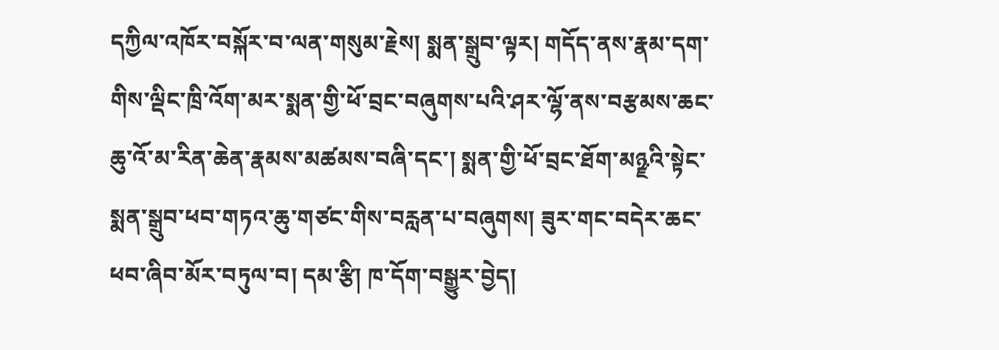དཀྱིལ་འཁོར་བསྐོར་བ་ལན་གསུམ་རྗེས། སྨན་སྒྲུབ་ལྟར། གདོད་ནས་རྣམ་དག་གིས་ལྡིང་ཁྲི་འོག་མར་སྨན་གྱི་ཕོ་བྲང་བཞུགས་པའི་ཤར་ལྷོ་ནས་བརྩམས་ཆང་ཆུ་འོ་མ་རིན་ཆེན་རྣམས་མཚམས་བཞི་དང་། སྨན་གྱི་ཕོ་བྲང་ཐོག་མཉྫའི་སྟེང་སྨན་སྒྲུབ་ཕབ་གཏའ་ཆུ་གཙང་གིས་བརླན་པ་བཞུགས། ཟུར་གང་བདེར་ཆང་ཕབ་ཞིབ་མོར་བཏུལ་བ། དམ་རྩི། ཁ་དོག་བསྒྱུར་བྱེད།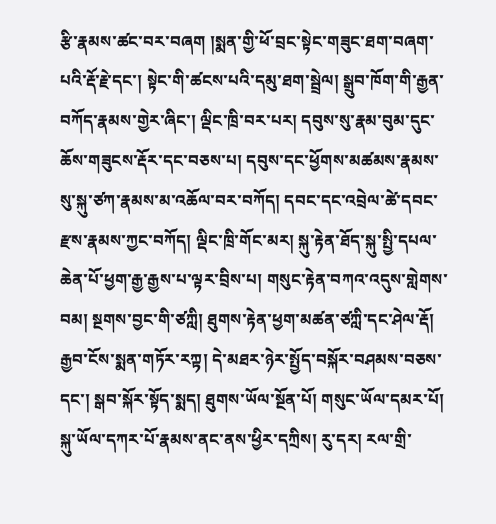རྩི་རྣམས་ཚང་བར་བཞག །སྨན་གྱི་ཕོ་བྲང་སྟེང་གཟུང་ཐག་བཞག་པའི་རྡོ་རྗེ་དང་། སྟེང་གི་ཚངས་པའི་དམུ་ཐག་སྦྲེལ། སྒྲུབ་ཁོག་གི་རྒྱན་བཀོད་རྣམས་གྱེར་ཞིང་། ལྡིང་ཁྲི་བར་པར། དབུས་སུ་རྣམ་བུམ་དུང་ཆོས་གཟུངས་རྡོར་དང་བཅས་པ། དབུས་དང་ཕྱོགས་མཚམས་རྣམས་སུ་སྐུ་ཙཀ་རྣམས་མ་འཆོལ་བར་བཀོད། དབང་དང་འབྲེལ་ཚེ་དབང་རྫས་རྣམས་ཀྱང་བཀོད། ལྡིང་ཁྲི་གོང་མར། སྐུ་རྟེན་ཐོད་སྐུ་སྤྱི་དཔལ་ཆེན་པོ་ཕྱག་རྒྱ་རྒྱས་པ་ལྟར་བྲིས་པ། གསུང་རྟེན་བཀའ་འདུས་གླེགས་བམ། སྔགས་བྱང་གི་ཙཀླི། ཐུགས་རྟེན་ཕྱག་མཚན་ཙཀླི་དང་ཤེལ་རྡོ། རྒྱབ་ངོས་སྨན་གཏོར་རཀྟ། དེ་མཐར་ཉེར་སྤྱོད་བསྐོར་བཤམས་བཅས་དང་། སྒབ་སྐོར་སྟོད་སྨད། ཐུགས་ཡོལ་སྔོན་པོ། གསུང་ཡོལ་དམར་པོ། སྐུ་ཡོལ་དཀར་པོ་རྣམས་ནང་ནས་ཕྱིར་དཀྲིས། རུ་དར། རལ་གྲི་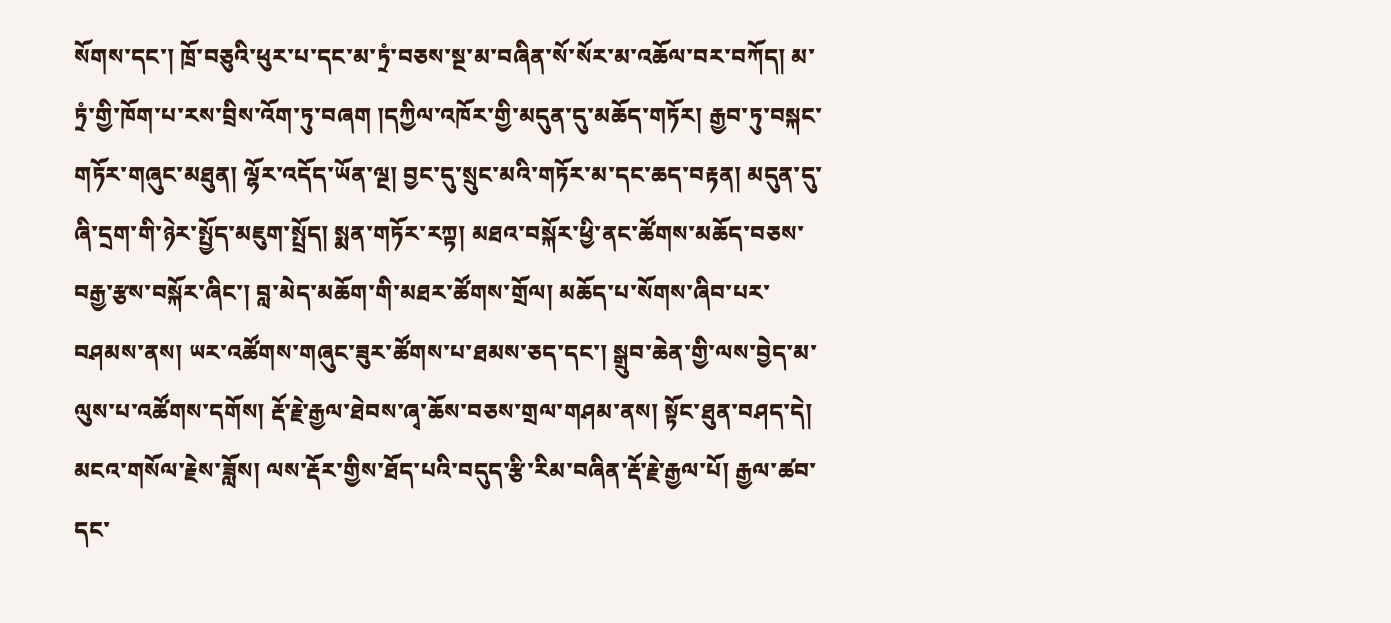སོགས་དང་། ཁྲོ་བཅུའི་ཕུར་པ་དང་མ་ཏྲཾ་བཅས་སྔ་མ་བཞིན་སོ་སོར་མ་འཆོལ་བར་བཀོད། མ་ཏྲཾ་གྱི་ཁོག་པ་རས་བྲིས་འོག་ཏུ་བཞག །དཀྱིལ་འཁོར་གྱི་མདུན་དུ་མཆོད་གཏོར། རྒྱབ་ཏུ་བསྐང་གཏོར་གཞུང་མཐུན། ལྷོར་འདོད་ཡོན་ལྔ། བྱང་དུ་སྲུང་མའི་གཏོར་མ་དང་ཆད་བརྟན། མདུན་དུ་ཞི་དྲག་གི་ཉེར་སྤྱོད་མཇུག་སྤྲོད། སྨན་གཏོར་རཀྟ། མཐའ་བསྐོར་ཕྱི་ནང་ཚོགས་མཆོད་བཅས་བརྒྱ་རྩས་བསྐོར་ཞིང་། བླ་མེད་མཆོག་གི་མཐར་ཚོགས་གྲོལ། མཆོད་པ་སོགས་ཞིབ་པར་བཤམས་ནས། ཡར་འཚོགས་གཞུང་ཟུར་ཚོགས་པ་ཐམས་ཅད་དང་། སྒྲུབ་ཆེན་གྱི་ལས་བྱེད་མ་ལུས་པ་འཚོགས་དགོས། རྡོ་རྗེ་རྒྱལ་ཐེབས་ཞྭ་ཆོས་བཅས་གྲལ་གཤམ་ནས། སྟོང་ཐུན་བཤད་དེ། མངའ་གསོལ་རྗེས་ཟློས། ལས་རྡོར་གྱིས་ཐོད་པའི་བདུད་རྩི་རིམ་བཞིན་རྡོ་རྗེ་རྒྱལ་པོ། རྒྱལ་ཚབ་དང་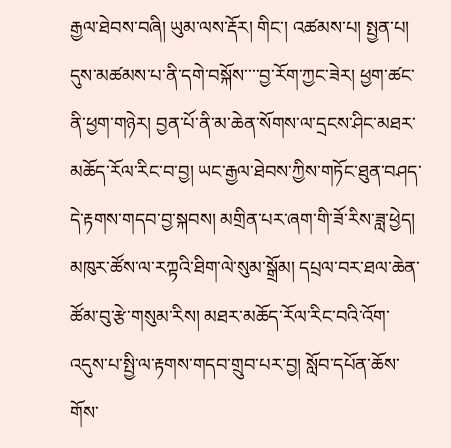རྒྱལ་ཐེབས་བཞི། ཡུམ་ལས་རྡོར། གིང་། འཚམས་པ། སྤྱན་པ། དུས་མཚམས་པ་ནི་དགེ་བསྐོས་་་་བྱ་རོག་ཀྱང་ཟེར། ཕྱག་ཚང་ནི་ཕྱག་གཉེར། བྱན་པོ་ནི་མ་ཆེན་སོགས་ལ་དྲངས་ཤིང་མཐར་མཆོད་རོལ་རིང་བ་བྱ། ཡང་རྒྱལ་ཐེབས་ཀྱིས་གཏོང་ཐུན་བཤད་དེ་རྟགས་གདབ་བྱ་སྐབས། མགྲིན་པར་ཞག་གི་ཟོ་རིས་ཟླ་ཕྱེད། མཁུར་ཚོས་ལ་རཀྟའི་ཐིག་ལེ་སུམ་སྒྲོམ། དཔྲལ་བར་ཐལ་ཆེན་ཚོམ་བུ་རྩེ་གསུམ་རིས། མཐར་མཆོད་རོལ་རིང་བའི་འོག་འདུས་པ་སྤྱི་ལ་རྟགས་གདབ་གྲུབ་པར་བྱ། སློབ་དཔོན་ཆོས་གོས་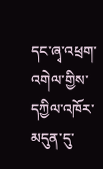དང་ཞྭ་འཕྲག་འགེལ་གྱིས་དཀྱིལ་འཁོར་མདུན་དུ་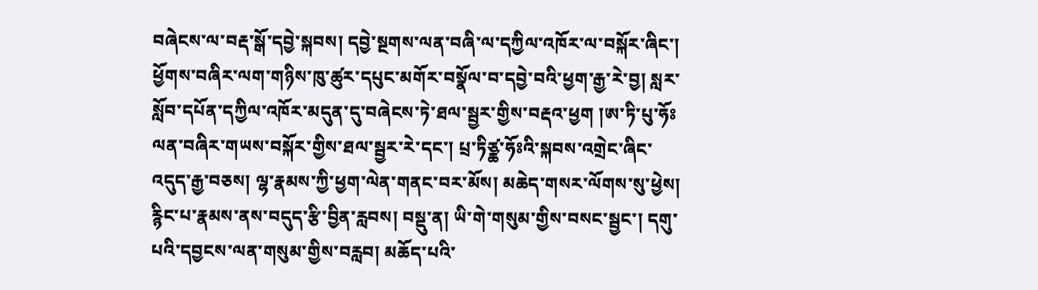བཞེངས་ལ་བརྡ་སྒོ་དབྱེ་སྐབས། དབྱེ་སྔགས་ལན་བཞི་ལ་དཀྱིལ་འཁོར་ལ་བསྐོར་ཞིང་། ཕྱོགས་བཞིར་ལག་གཉིས་ཁུ་ཚུར་དཔུང་མགོར་བསྣོལ་བ་དབྱེ་བའི་ཕྱག་རྒྱ་རེ་བྱ། སླར་སློབ་དཔོན་དཀྱིལ་འཁོར་མདུན་དུ་བཞེངས་ཏེ་ཐལ་སྦྱར་གྱིས་བརྡའ་ཕྱག །ཨ་ཏི་པུ་ཧོཿལན་བཞིར་གཡས་བསྐོར་གྱིས་ཐལ་སྦྱར་རེ་དང་། པྲ་ཏིཙྪ་ཧོཿའི་སྐབས་འགྲེང་ཞིང་འདུད་རྒྱ་བཅས། ལྷ་རྣམས་ཀྱི་ཕྱག་ལེན་གནང་བར་མོས། མཆེད་གསར་ལོགས་སུ་ཕྱེས། རྙིང་པ་རྣམས་ནས་བདུད་རྩི་བྱིན་རླབས། བསྡུ་ན། ཡི་གེ་གསུམ་གྱིས་བསང་སྦྱང་། དགུ་པའི་དབྱངས་ལན་གསུམ་གྱིས་བརླབ། མཆོད་པའི་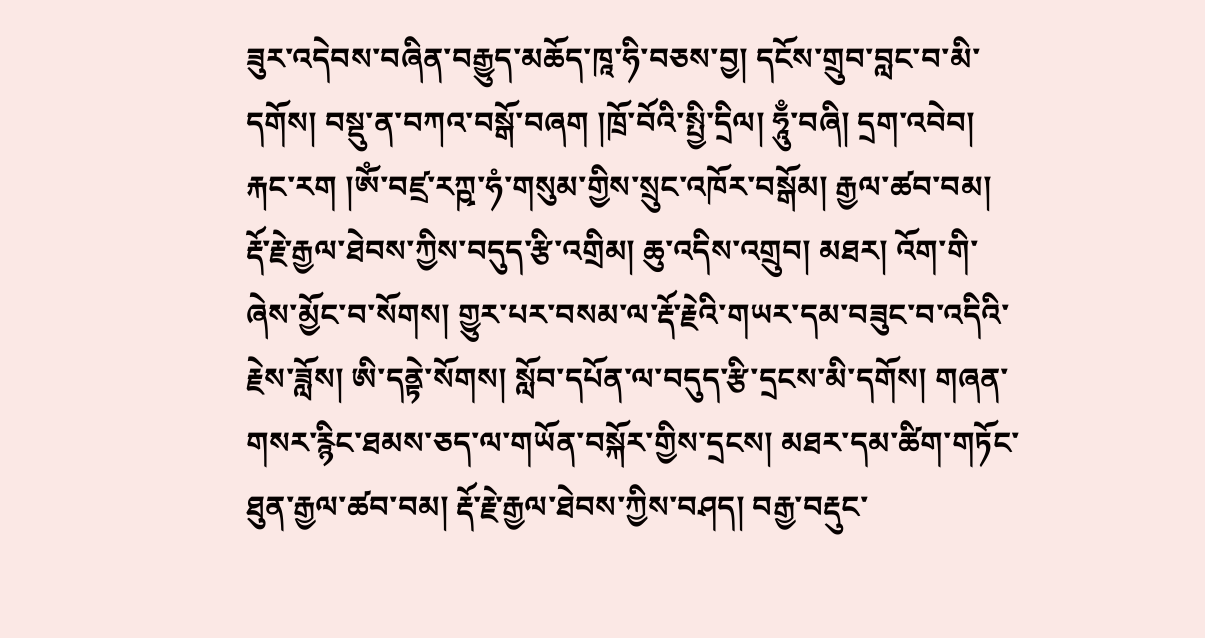ཟུར་འདེབས་བཞིན་བརྒྱུད་མཆོད་ཁཱ་ཧི་བཅས་བྱ། དངོས་གྲུབ་བླང་བ་མི་དགོས། བསྡུ་ན་བཀའ་བསྒོ་བཞག །ཁྲོ་བོའི་སྤྱི་དྲིལ། ཧཱུྃ་བཞི། དྲག་འབེབ། རྐང་རག །ཨོཾ་བཛྲ་རཀྵ་ཧཾ་གསུམ་གྱིས་སྲུང་འཁོར་བསྒོམ། རྒྱལ་ཚབ་བམ། རྡོ་རྗེ་རྒྱལ་ཐེབས་ཀྱིས་བདུད་རྩི་འགྲིམ། ཆུ་འདིས་འགྲུབ། མཐར། འོག་གི་ཞེས་མྱོང་བ་སོགས། གྱུར་པར་བསམ་ལ་རྡོ་རྗེའི་གཡར་དམ་བཟུང་བ་འདིའི་རྗེས་ཟློས། ཨི་དནྟེ་སོགས། སློབ་དཔོན་ལ་བདུད་རྩི་དྲངས་མི་དགོས། གཞན་གསར་རྙིང་ཐམས་ཅད་ལ་གཡོན་བསྐོར་གྱིས་དྲངས། མཐར་དམ་ཚིག་གཏོང་ཐུན་རྒྱལ་ཚབ་བམ། རྡོ་རྗེ་རྒྱལ་ཐེབས་ཀྱིས་བཤད། བརྒྱ་བརྡུང་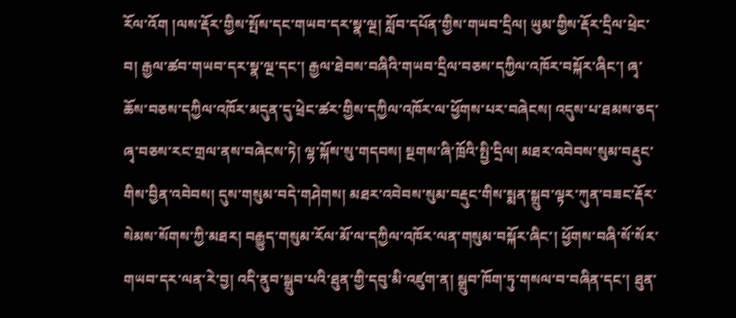རོལ་འོག །ལས་རྡོར་གྱིས་སྤོས་དང་གཡབ་དར་སྣ་ལྔ། སློབ་དཔོན་གྱིས་གཡབ་དྲིལ། ཡུམ་གྱིས་རྡོར་དྲིལ་ཕྲེང་བ། རྒྱལ་ཚབ་གཡབ་དར་སྣ་ལྔ་དང་། རྒྱལ་ཐེབས་བཞིའི་གཡབ་དྲིལ་བཅས་དཀྱིལ་འཁོར་བསྐོར་ཞིང་། ཞྭ་ཆོས་བཅས་དཀྱིལ་འཁོར་མདུན་དུ་ཕྲེང་ཚར་གྱིས་དཀྱིལ་འཁོར་ལ་ཕྱོགས་པར་བཞེངས། འདུས་པ་ཐམས་ཅད་ཞྭ་བཅས་རང་གྲལ་ནས་བཞེངས་ཏེ། ལྷ་སྐོས་སུ་གདབས། སྔགས་ཞི་ཁྲོའི་སྤྱི་དྲིལ། མཐར་འབེབས་སུམ་བརྡུང་གིས་བྱིན་འབེབས། དུས་གསུམ་བདེ་གཤེགས། མཐར་འབེབས་སུམ་བརྡུང་གིས་སྨན་སྒྲུབ་ལྟར་ཀུན་བཟང་རྡོར་སེམས་སོགས་ཀྱི་མཐར། བརྒྱུད་གསུམ་རོལ་མོ་ལ་དཀྱིལ་འཁོར་ལན་གསུམ་བསྐོར་ཞིང་། ཕྱོགས་བཞི་སོ་སོར་གཡབ་དར་ལན་རེ་བྱ། འདི་ནུབ་སྒྲུབ་པའི་ཐུན་གྱི་དབུ་མི་འཛུག་ན། སྒྲུབ་ཁོག་ཏུ་གསལ་བ་བཞིན་དང་། ཐུན་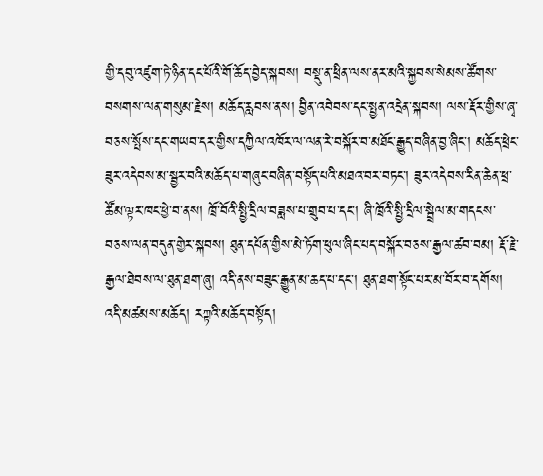གྱི་དབུ་འཛུག་ཏེ་ཉིན་དང་པོའི་གོ་ཆོད་བྱེད་སྐབས། བསྡུ་ན་ཕྲིན་ལས་ནར་མའི་སྐྱབས་སེམས་ཚོགས་བསགས་ལན་གསུམ་རྗེས། མཆོད་རླབས་ནས། བྱིན་འབེབས་དང་སྤྱན་འདྲེན་སྐབས། ལས་རྡོར་གྱིས་ཞྭ་བཅས་སྤོས་དང་གཡབ་དར་གྱིས་དཀྱིལ་འཁོར་ལ་ལན་རེ་བསྐོར་བ་མཐོང་རྒྱུད་བཞིན་བྱ་ཞིང་། མཆོད་ཕྲེང་ཟུར་འདེབས་མ་སྦྱར་བའི་མཆོད་པ་གཞུང་བཞིན་བསྟོད་པའི་མཐའ་བར་བཏང་། ཟུར་འདེབས་རིན་ཆེན་ཕྲ་ཚོམ་ལྟར་ཁང་ཕྱེ་བ་ནས། ཁྲོ་བོའི་སྤྱི་དྲིལ་བཟླས་པ་གྲུབ་པ་དང་། ཞི་ཁྲོའི་སྤྱི་དྲིལ་སྦྲེལ་མ་གདངས་བཅས་ལན་བདུན་གྱེར་སྐབས། ཐུན་དཔོན་གྱིས་མེ་ཏོག་ཕུལ་ཞིང་པད་བསྐོར་བཅས་རྒྱལ་ཚབ་བམ། རྡོ་རྗེ་རྒྱལ་ཐེབས་ལ་ཐུན་ཐག་ཞུ། འདི་ནས་བཟུང་རྒྱུན་མ་ཆད་པ་དང་། ཐུན་ཐག་སྟོང་པར་མ་བོར་བ་དགོས། འདི་མཚམས་མཆོད། རཀྟའི་མཆོད་བསྟོད།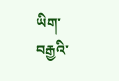ཡིག་བརྒྱའི་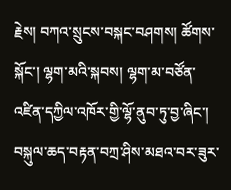རྗེས། བཀའ་སྲུངས་བསྐང་བཤགས། ཚོགས་སྐོང་། ལྷག་མའི་སྐབས། ལྷག་མ་བཙོན་འཛིན་དཀྱིལ་འཁོར་གྱི་ལྷོ་ནུབ་ཏུ་བྱ་ཞིང་། བསྐུལ་ཆད་བརྟན་བཀྲ་ཤིས་མཐའ་བར་ཟུར་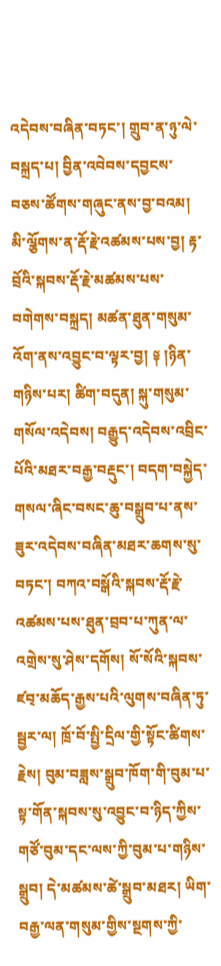འདེབས་བཞིན་བཏང་། གྲུབ་ན་ཉུ་ལེ་བསྐྲད་པ། བྱིན་འབེབས་དབྱངས་བཅས་ཚོགས་གཞུང་ནས་བྱ་བའམ། མི་ལྕོགས་ན་རྡོ་རྗེ་འཚམས་པས་བྱ། རྟ་བྲོའི་སྐབས་རྡོ་རྗེ་མཚམས་པས་བགེགས་བསྐྲད། མཚན་ཐུན་གསུམ་འོག་ནས་འབྱུང་བ་ལྟར་བྱ། ༈ །ཉིན་གཉིས་པར། ཚིག་བདུན། སྐུ་གསུམ་གསོལ་འདེབས། བརྒྱུད་འདེབས་འབྲིང་པོའི་མཐར་བརྒྱ་བརྡུང་། བདག་བསྐྱེད་གསལ་ཞིང་བསང་ཆུ་བསྒྲུབ་པ་ནས་ཟུར་འདེབས་བཞིན་མཐར་ཆགས་སུ་བཏང་། བཀའ་བསྒོའི་སྐབས་རྡོ་རྗེ་འཚམས་པས་ཐུན་བྲབ་པ་ཀུན་ལ་འགྲེས་སུ་ཤེས་དགོས། སོ་སོའི་སྐབས་ཛབ྄་མཆོད་རྒྱས་པའི་ལུགས་བཞིན་ཏུ་སྦྱར་ལ། ཁྲོ་བོ་སྤྱི་དྲིལ་གྱི་སྟོང་ཚིགས་རྗེས། བུམ་བཟླས་སྒྲུབ་ཁོག་གི་བུམ་པ་སྟ་གོན་སྐབས་སུ་འབྱུང་བ་ཉིད་ཀྱིས་གཙོ་བུམ་དང་ལས་ཀྱི་བུམ་པ་གཉིས་སྒྲུབ། དེ་མཚམས་ཚེ་སྒྲུབ་མཐར། ཡིག་བརྒྱ་ལན་གསུམ་གྱིས་སྔགས་ཀྱི་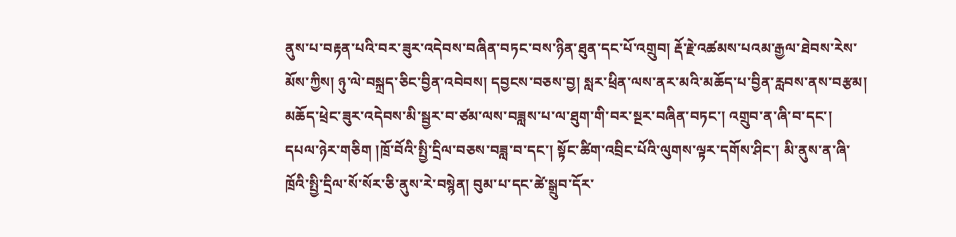ནུས་པ་བརྟན་པའི་བར་ཟུར་འདེབས་བཞིན་བཏང་བས་ཉིན་ཐུན་དང་པོ་འགྲུབ། རྡོ་རྗེ་འཚམས་པའམ་རྒྱལ་ཐེབས་རེས་མོས་ཀྱིས། ཉུ་ལེ་བསྐྲད་ཅིང་བྱིན་འབེབས། དབྱངས་བཅས་བྱ། སླར་ཕྲིན་ལས་ནར་མའི་མཆོད་པ་བྱིན་རླབས་ནས་བརྩམ། མཆོད་ཕྲེང་ཟུར་འདེབས་མི་སྦྱར་བ་ཙམ་ལས་བཟླས་པ་ལ་ཐུག་གི་བར་སྔར་བཞིན་བཏང་། འགྲུབ་ན་ཞི་བ་དང་། དཔལ་ཉེར་གཅིག །ཁྲོ་བོའི་སྤྱི་དྲིལ་བཅས་བཟླ་བ་དང་། སྟོང་ཚིག་འབྲིང་པོའི་ལུགས་ལྟར་དགོས་ཤིང་། མི་ནུས་ན་ཞི་ཁྲོའི་སྤྱི་དྲིལ་སོ་སོར་ཅི་ནུས་རེ་བསྙེན། བུམ་པ་དང་ཚེ་སྒྲུབ་དོར་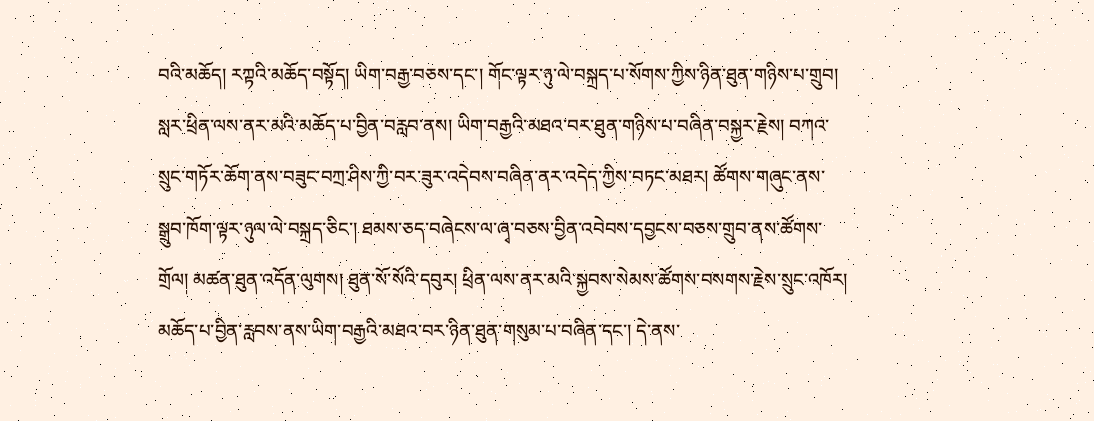བའི་མཆོད། རཀྟའི་མཆོད་བསྟོད། ཡིག་བརྒྱ་བཅས་དང་། གོང་ལྟར་ཉུ་ལེ་བསྐྲད་པ་སོགས་ཀྱིས་ཉིན་ཐུན་གཉིས་པ་གྲུབ། སླར་ཕྲིན་ལས་ནར་མའི་མཆོད་པ་བྱིན་བརླབ་ནས། ཡིག་བརྒྱའི་མཐའ་བར་ཐུན་གཉིས་པ་བཞིན་བསྐྱར་རྗེས། བཀའ་སྲུང་གཏོར་ཆོག་ནས་བཟུང་བཀྲ་ཤིས་ཀྱི་བར་ཟུར་འདེབས་བཞིན་ནར་འདེད་ཀྱིས་བཏང་མཐར། ཚོགས་གཞུང་ནས་སྒྲུབ་ཁོག་ལྟར་ཉུལ་ལེ་བསྐྲད་ཅིང་། ཐམས་ཅད་བཞེངས་ལ་ཞྭ་བཅས་བྱིན་འབེབས་དབྱངས་བཅས་གྲུབ་ནས་ཚོགས་གྲོལ། མཚན་ཐུན་འདོན་ལུགས། ཐུན་སོ་སོའི་དབུར། ཕྲིན་ལས་ནར་མའི་སྐྱབས་སེམས་ཚོགས་བསགས་རྗེས་སྲུང་འཁོར། མཆོད་པ་བྱིན་རླབས་ནས་ཡིག་བརྒྱའི་མཐའ་བར་ཉིན་ཐུན་གསུམ་པ་བཞིན་དང་། དེ་ནས་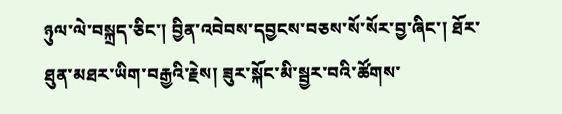ཉུལ་ལེ་བསྐྲད་ཅིང་། བྱིན་འབེབས་དབྱངས་བཅས་སོ་སོར་བྱ་ཞིང་། ཐོར་ཐུན་མཐར་ཡིག་བརྒྱའི་རྗེས། ཟུར་སྐོང་མི་སྦྱར་བའི་ཚོགས་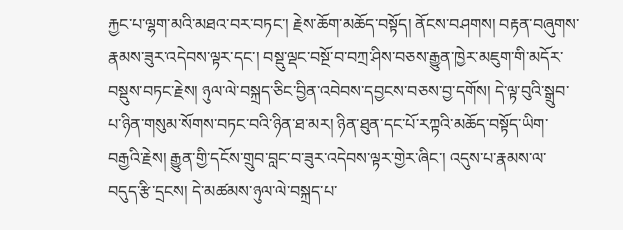རྐྱང་པ་ལྷག་མའི་མཐའ་བར་བཏང་། རྗེས་ཆོག་མཆོད་བསྟོད། ནོངས་བཤགས། བརྟན་བཞུགས་རྣམས་ཟུར་འདེབས་ལྟར་དང་། བསྡུ་ལྡང་བསྔོ་བ་བཀྲ་ཤིས་བཅས་རྒྱུན་ཁྱེར་མཇུག་གི་མདོར་བསྡུས་བཏང་རྗེས། ཉུལ་ལེ་བསྐྲད་ཅིང་བྱིན་འབེབས་དབྱངས་བཅས་བྱ་དགོས། དེ་ལྟ་བུའི་སྒྲུབ་པ་ཉིན་གསུམ་སོགས་བཏང་བའི་ཉིན་ཐ་མར། ཉིན་ཐུན་དང་པོ་རཀྟའི་མཆོད་བསྟོད་ཡིག་བརྒྱའི་རྗེས། རྒྱུན་གྱི་དངོས་གྲུབ་བླང་བ་ཟུར་འདེབས་ལྟར་གྱེར་ཞིང་། འདུས་པ་རྣམས་ལ་བདུད་རྩི་དྲངས། དེ་མཚམས་ཉུལ་ལེ་བསྐྲད་པ་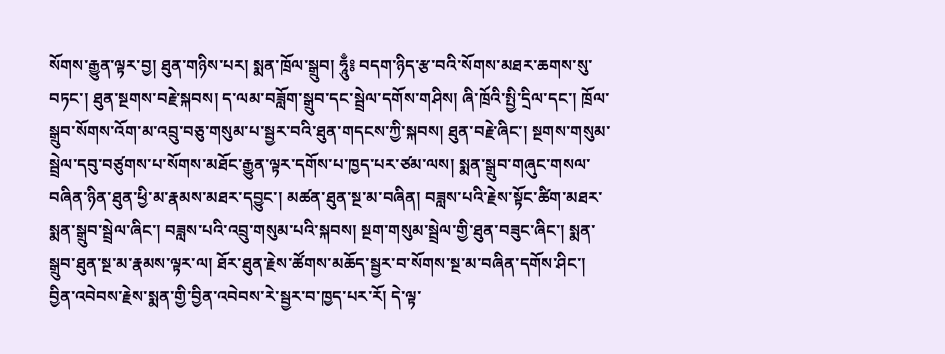སོགས་རྒྱུན་ལྟར་བྱ། ཐུན་གཉིས་པར། སྨན་ཁྲོལ་སྒྲུབ། ཧཱུྃ༔ བདག་ཉིད་རྩ་བའི་སོགས་མཐར་ཆགས་སུ་བཏང་། ཐུན་སྔགས་བརྗེ་སྐབས། ད་ལམ་བཟློག་སྒྲུབ་དང་སྦྲེལ་དགོས་གཤིས། ཞི་ཁྲོའི་སྤྱི་དྲིལ་དང་། ཁྲོལ་སྒྲུབ་སོགས་འོག་མ་འབྲུ་བཅུ་གསུམ་པ་སྦྱར་བའི་ཐུན་གདངས་ཀྱི་སྐབས། ཐུན་བརྗེ་ཞིང་། སྔགས་གསུམ་སྦྲེལ་དབུ་བཙུགས་པ་སོགས་མཐོང་རྒྱུན་ལྟར་དགོས་པ་ཁྱད་པར་ཙམ་ལས། སྨན་སྒྲུབ་གཞུང་གསལ་བཞིན་ཉིན་ཐུན་ཕྱི་མ་རྣམས་མཐར་དབྱུང་། མཚན་ཐུན་སྔ་མ་བཞིན། བཟླས་པའི་རྗེས་སྟོང་ཚིག་མཐར་སྨན་སྒྲུབ་སྦྲེལ་ཞིང་། བཟླས་པའི་འབྲུ་གསུམ་པའི་སྐབས། སྔག་གསུམ་སྦྲེལ་གྱི་ཐུན་བཟུང་ཞིང་། སྨན་སྒྲུབ་ཐུན་སྔ་མ་རྣམས་ལྟར་ལ། ཐོར་ཐུན་རྗེས་ཚོགས་མཆོད་སྦྱར་བ་སོགས་སྔ་མ་བཞིན་དགོས་ཤིང་། བྱིན་འབེབས་རྗེས་སྨན་གྱི་བྱིན་འབེབས་རེ་སྦྱར་བ་ཁྱད་པར་རོ། དེ་ལྟ་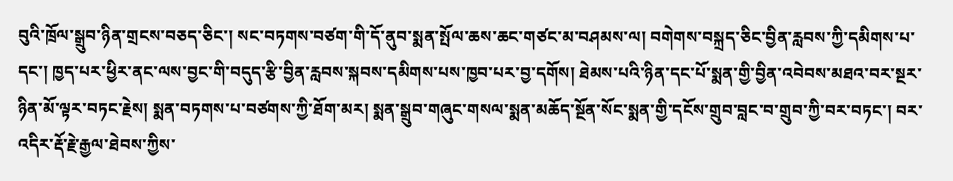བུའི་ཁྲོལ་སྒྲུབ་ཉིན་གྲངས་བཅད་ཅིང་། སང་བཏགས་བཙག་གི་དོ་ནུབ་སྨན་སྤོལ་ཆས་ཆང་གཙང་མ་བཤམས་ལ། བགེགས་བསྐྲད་ཅིང་བྱིན་རླབས་ཀྱི་དམིགས་པ་དང་། ཁྱད་པར་ཕྱིར་ནང་ལས་བྱང་གི་བདུད་རྩི་བྱིན་རླབས་སྐབས་དམིགས་པས་ཁྱབ་པར་བྱ་དགོས། ཐེམས་པའི་ཉིན་དང་པོ་སྨན་གྱི་བྱིན་འབེབས་མཐའ་བར་སྔར་ཉིན་མོ་ལྟར་བཏང་རྗེས། སྨན་བཏགས་པ་བཙགས་ཀྱི་ཐོག་མར། སྨན་སྒྲུབ་གཞུང་གསལ་སྨན་མཆོད་སྔོན་སོང་སྨན་གྱི་དངོས་གྲུབ་བླང་བ་གྲུབ་ཀྱི་བར་བཏང་། བར་འདིར་རྡོ་རྗེ་རྒྱལ་ཐེབས་ཀྱིས་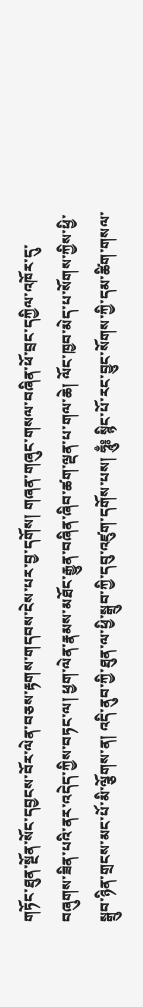གཏོང་ཐུན་སྔོན་སོང་དབྱངས་བོར་ལེན་བཅས་རྟགས་གདབས་ངེས་པར་བྱ་དགོས། གཞན་གཞུང་གསལ་བཞིན་ཕོ་བྲང་དཀྱིལ་འཁོར་དུ་བཞུགས་ཟིན་པའི་ནར་འདེད་ཀྱིས་བཏང་ལ། ཕྱག་ལེན་རྣམས་མཐོང་རྒྱུན་བཞིན་ཞིབ་ཚག་ལྡན་པ་གལ་ཆེ། ལོང་ཁྱབ་མེད་པ་སོགས་ཀྱིས་ཕྱི་སྒྲུབ་ཉིན་གྲངས་མང་པོ་མི་ལྕོགས་ན། འདི་ནུབ་ཀྱི་ཐུན་ལ་ཕྱི་སྒྲུབ་ཀྱི་དབུ་འཛུག་དགོས་པས། ཧཱུྃ༔ སྙིང་པོ་རང་བྱུང་སོགས་ཀྱི་དམ་ཚིག་གསལ་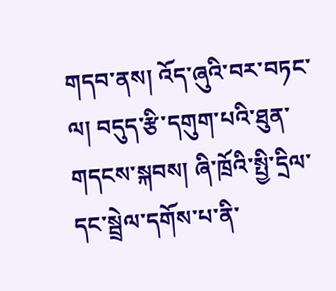གདབ་ནས། འོད་ཞུའི་བར་བཏང་ལ། བདུད་རྩི་དགུག་པའི་ཐུན་གདངས་སྐབས། ཞི་ཁྲོའི་སྤྱི་དྲིལ་དང་སྦྲེལ་དགོས་པ་ནི་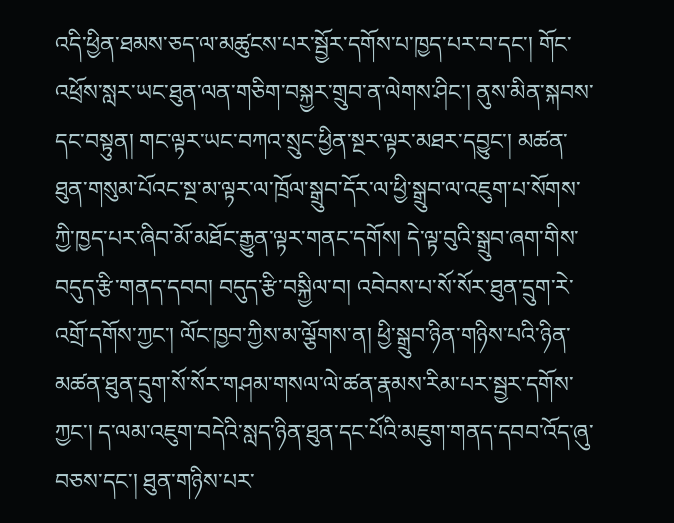འདི་ཕྱིན་ཐམས་ཅད་ལ་མཚུངས་པར་སྦྱོར་དགོས་པ་ཁྱད་པར་བ་དང་། གོང་འཕྲོས་སླར་ཡང་ཐུན་ལན་གཅིག་བསྐྱར་གྲུབ་ན་ལེགས་ཤིང་། ནུས་མིན་སྐབས་དང་བསྟུན། གང་ལྟར་ཡང་བཀའ་སྲུང་ཕྱིན་སྔར་ལྟར་མཐར་དབྱུང་། མཚན་ཐུན་གསུམ་པོའང་སྔ་མ་ལྟར་ལ་ཁྲོལ་སྒྲུབ་དོར་ལ་ཕྱི་སྒྲུབ་ལ་འཇུག་པ་སོགས་ཀྱི་ཁྱད་པར་ཞིབ་མོ་མཐོང་རྒྱུན་ལྟར་གནང་དགོས། དེ་ལྟ་བུའི་སྒྲུབ་ཞག་གིས་བདུད་རྩི་གནད་དབབ། བདུད་རྩི་བསྐྱིལ་བ། འབེབས་པ་སོ་སོར་ཐུན་དྲུག་རེ་འགྲོ་དགོས་ཀྱང་། ལོང་ཁྱབ་ཀྱིས་མ་ལྕོགས་ན། ཕྱི་སྒྲུབ་ཉིན་གཉིས་པའི་ཉིན་མཚན་ཐུན་དྲུག་སོ་སོར་གཤམ་གསལ་ལེ་ཚན་རྣམས་རིམ་པར་སྦྱར་དགོས་ཀྱང་། ད་ལམ་འཇུག་བདེའི་སླད་ཉིན་ཐུན་དང་པོའི་མཇུག་གནད་དབབ་འོད་ཞུ་བཅས་དང་། ཐུན་གཉིས་པར་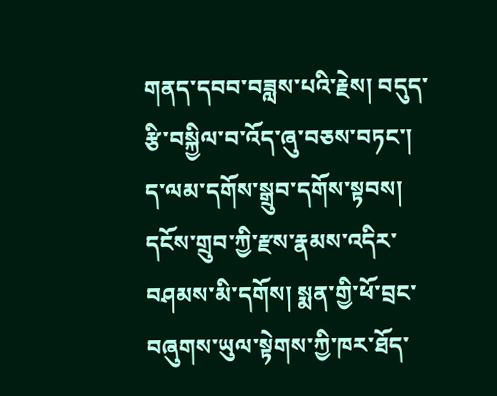གནད་དབབ་བཟླས་པའི་རྗེས། བདུད་རྩི་བསྐྱིལ་བ་འོད་ཞུ་བཅས་བཏང་། ད་ལམ་དགོས་སྒྲུབ་དགོས་སྟབས། དངོས་གྲུབ་ཀྱི་རྫས་རྣམས་འདིར་བཤམས་མི་དགོས། སྨན་གྱི་ཕོ་བྲང་བཞུགས་ཡུལ་སྟེགས་ཀྱི་ཁར་ཐོད་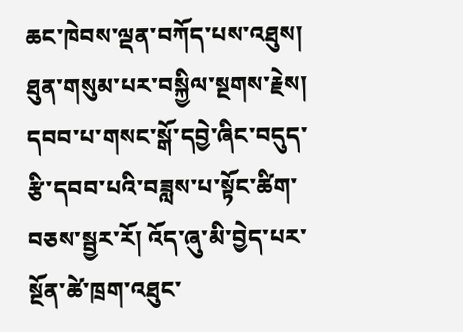ཆང་ཁེབས་ལྡན་བཀོད་པས་འཐུས། ཐུན་གསུམ་པར་བསྐྱིལ་སྔགས་རྗེས། དབབ་པ་གསང་སྒོ་དབྱེ་ཞིང་བདུད་རྩི་དབབ་པའི་བཟླས་པ་སྟོང་ཚིག་བཅས་སྦྱར་རོ། འོད་ཞུ་མི་བྱེད་པར་སྔོན་ཚེ་ཁྲག་འཐུང་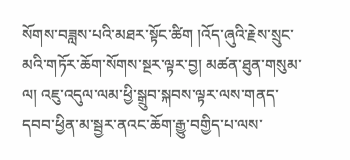སོགས་བཟླས་པའི་མཐར་སྟོང་ཚིག །འོད་ཞུའི་རྗེས་སྲུང་མའི་གཏོར་ཆོག་སོགས་སྔར་ལྟར་བྱ། མཚན་ཐུན་གསུམ་ལ། འཇུ་འདུལ་ལམ་ཕྱི་སྒྲུབ་སྐབས་ལྟར་ལས་གནད་དབབ་ཕྱིན་མ་སྦྱར་ནའང་ཆོག་རྒྱུ་བགྱིད་པ་ལས་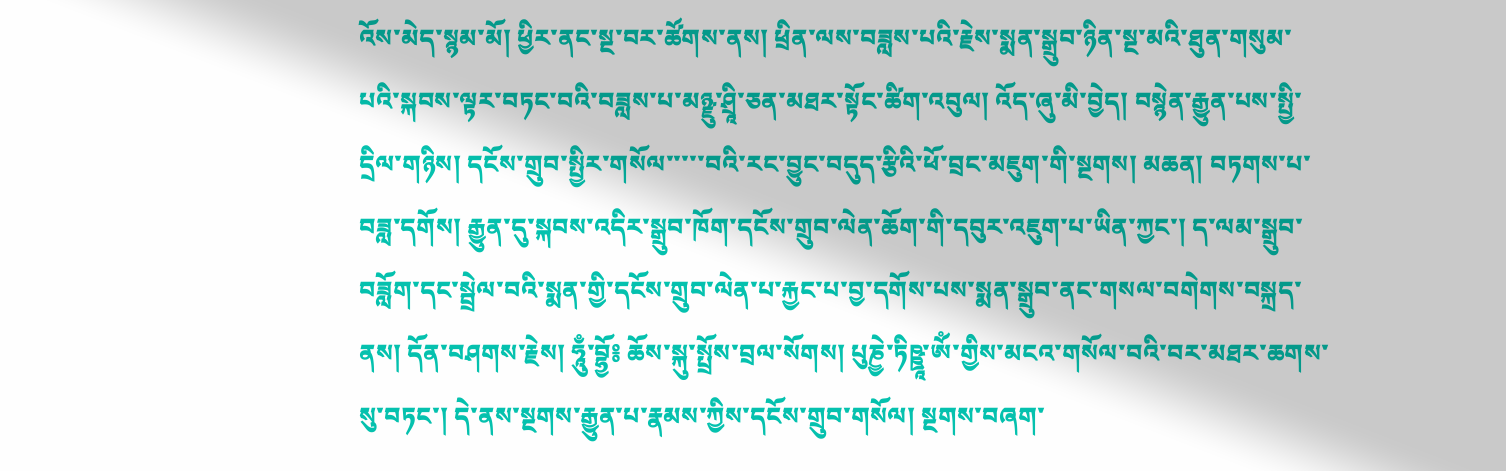འོས་མེད་སྙམ་མོ། ཕྱིར་ནང་སྔ་བར་ཚོགས་ནས། ཕྲིན་ལས་བཟླས་པའི་རྗེས་སྨན་སྒྲུབ་ཉིན་སྔ་མའི་ཐུན་གསུམ་པའི་སྐབས་ལྟར་བཏང་བའི་བཟླས་པ་མཉྫུ་ཤྲཱི་ཅན་མཐར་སྟོང་ཚིག་འབུལ། འོད་ཞུ་མི་བྱེད། བསྙེན་རྒྱུན་པས་སྤྱི་དྲིལ་གཉིས། དངོས་གྲུབ་སྤྱིར་གསོལ་་་་་བའི་རང་བྱུང་བདུད་རྩིའི་ཕོ་བྲང་མཇུག་གི་སྔགས། མཆན། བཏགས་པ་བཟླ་དགོས། རྒྱུན་དུ་སྐབས་འདིར་སྒྲུབ་ཁོག་དངོས་གྲུབ་ལེན་ཆོག་གི་དབུར་འཇུག་པ་ཡིན་ཀྱང་། ད་ལམ་སྒྲུབ་བཟློག་དང་སྦྲེལ་བའི་སྨན་གྱི་དངོས་གྲུབ་ལེན་པ་རྐྱང་པ་བྱ་དགོས་པས་སྨན་སྒྲུབ་ནང་གསལ་བགེགས་བསྐྲད་ནས། དོན་བཤགས་རྗེས། ཧཱུྃ་བྷྱོ༔ ཆོས་སྐུ་སྤྲོས་བྲལ་སོགས། པུཎྱེ་ཏིཥྛཱ་ཨོཾ་གྱིས་མངའ་གསོལ་བའི་བར་མཐར་ཆགས་སུ་བཏང་། དེ་ནས་སྔགས་རྒྱུན་པ་རྣམས་ཀྱིས་དངོས་གྲུབ་གསོལ། སྔགས་བཞག་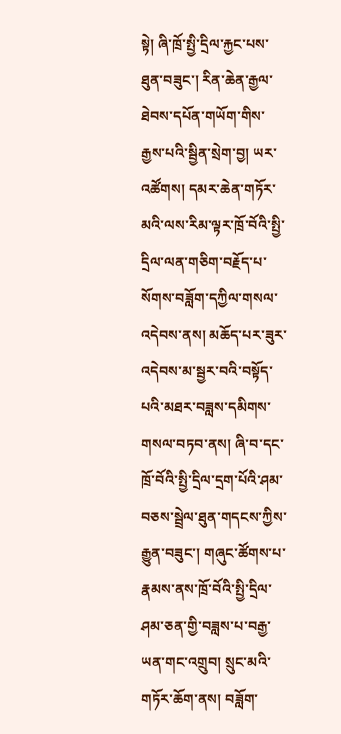སྟེ། ཞི་ཁྲོ་སྤྱི་དྲིལ་རྐྱང་པས་ཐུན་བཟུང་། རིན་ཆེན་རྒྱལ་ཐེབས་དཔོན་གཡོག་གིས་རྒྱས་པའི་སྦྱིན་སྲེག་བྱ། ཡར་འཚོགས། དམར་ཆེན་གཏོར་མའི་ལས་རིམ་ལྟར་ཁྲོ་བོའི་སྤྱི་དྲིལ་ལན་གཅིག་བརྗོད་པ་སོགས་བཟློག་དཀྱིལ་གསལ་འདེབས་ནས། མཆོད་པར་ཟུར་འདེབས་མ་སྦྱར་བའི་བསྟོད་པའི་མཐར་བཟླས་དམིགས་གསལ་བཏབ་ནས། ཞི་བ་དང་ཁྲོ་བོའི་སྤྱི་དྲིལ་དྲག་པོའི་ཤམ་བཅས་སྦྲེལ་ཐུན་གདངས་ཀྱིས་རྒྱུན་བཟུང་། གཞུང་ཚོགས་པ་རྣམས་ནས་ཁྲོ་བོའི་སྤྱི་དྲིལ་ཤམ་ཅན་གྱི་བཟླས་པ་བརྒྱ་ཡན་གང་འགྲུབ། སྲུང་མའི་གཏོར་ཆོག་ནས། བཟློག་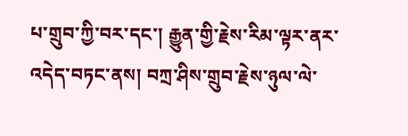པ་གྲུབ་ཀྱི་བར་དང་། རྒྱུན་གྱི་རྗེས་རིམ་ལྟར་ནར་འདེད་བཏང་ནས། བཀྲ་ཤིས་གྲུབ་རྗེས་ཉུལ་ལེ་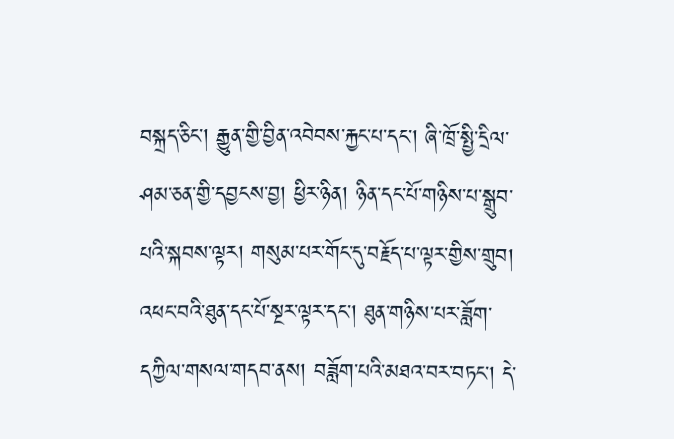བསྐྲད་ཅིང་། རྒྱུན་གྱི་བྱིན་འབེབས་རྐྱང་པ་དང་། ཞི་ཁྲོ་སྤྱི་དྲིལ་ཤམ་ཅན་གྱི་དབྱངས་བྱ། ཕྱིར་ཉིན། ཉིན་དང་པོ་གཉིས་པ་སྒྲུབ་པའི་སྐབས་ལྟར། གསུམ་པར་གོང་དུ་བརྗོད་པ་ལྟར་གྱིས་གྲུབ། འཕང་བའི་ཐུན་དང་པོ་སྔར་ལྟར་དང་། ཐུན་གཉིས་པར་ཟློག་དཀྱིལ་གསལ་གདབ་ནས། བཟློག་པའི་མཐའ་བར་བཏང་། དེ་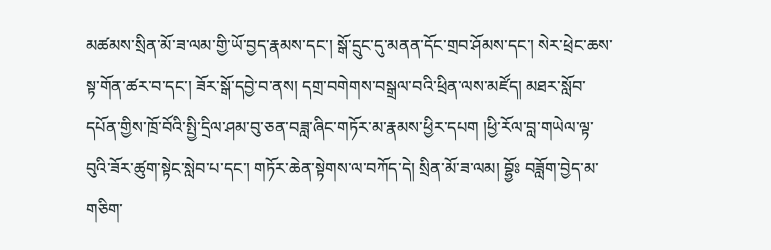མཚམས་སྲིན་མོ་ཟ་ལམ་གྱི་ཡོ་བྱད་རྣམས་དང་། སྒོ་དྲུང་དུ་མནན་དོང་གྲབ་ཤོམས་དང་། སེར་ཕྲེང་ཆས་སྟ་གོན་ཚར་བ་དང་། ཟོར་སྒོ་དབྱེ་བ་ནས། དགྲ་བགེགས་བསྒྲལ་བའི་ཕྲིན་ལས་མཛོད། མཐར་སློབ་དཔོན་གྱིས་ཁྲོ་བོའི་སྤྱི་དྲིལ་ཤམ་བུ་ཅན་བཟླ་ཞིང་གཏོར་མ་རྣམས་ཕྱིར་དཔག །ཕྱི་རོལ་བླ་གཡེལ་ལྟ་བུའི་ཟོར་ཚུག་སྟེང་སླེབ་པ་དང་། གཏོར་ཆེན་སྟེགས་ལ་བཀོད་དེ། སྲིན་མོ་ཟ་ལམ། བྷྱོཿ བཟློག་བྱེད་མ་གཅིག་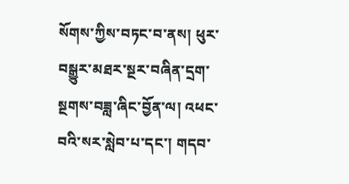སོགས་ཀྱིས་བཏང་བ་ནས། ཕུར་བསྒྱུར་མཐར་སྔར་བཞིན་དྲག་སྔགས་བཟླ་ཞིང་བྱོན་ལ། འཕང་བའི་སར་སླེབ་པ་དང་། གདབ་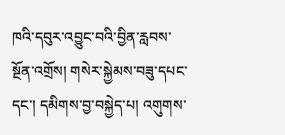ཁའི་དབུར་འབྱུང་བའི་བྱིན་རླབས་སྔོན་འགྲོས། གསེར་སྐྱེམས་བཟུ་དཔང་དང་། དམིགས་བྱ་བསྐྱེད་པ། འགུགས་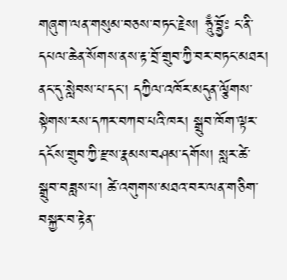གཞུག་ལན་གསུམ་བཅས་བཏང་རྗེས། ཧཱུྃ་བྷྱོཿ ང་ནི་དཔལ་ཆེན་སོགས་ནས་རྟ་བྲོ་གྲུབ་ཀྱི་བར་བཏང་མཐར། ནང་དུ་སླེབས་པ་དང་། དཀྱིལ་འཁོར་མདུན་ལྕོགས་སྟེགས་རས་དཀར་བཀབ་པའི་ཁར། སྒྲུབ་ཁོག་ལྟར་དངོས་གྲུབ་ཀྱི་རྫས་རྣམས་བཤམ་དགོས། སླར་ཚེ་སྒྲུབ་བཟླས་པ། ཚེ་འགུགས་མཐའ་བར་ལན་གཅིག་བསྐྱར་བ་རྟེན་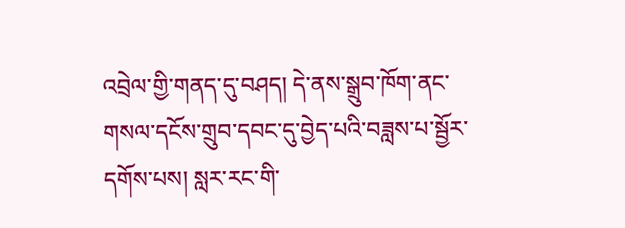འབྲེལ་གྱི་གནད་དུ་བཤད། དེ་ནས་སྒྲུབ་ཁོག་ནང་གསལ་དངོས་གྲུབ་དབང་དུ་བྱེད་པའི་བཟླས་པ་སྦྱོར་དགོས་པས། སླར་རང་གི་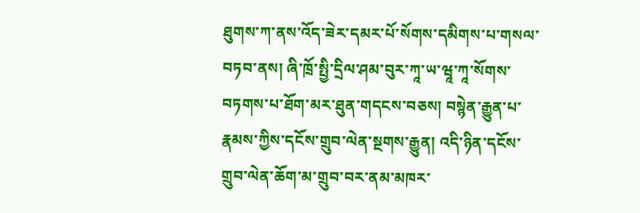ཐུགས་ཀ་ནས་འོད་ཟེར་དམར་པོ་སོགས་དམིགས་པ་གསལ་བཏབ་ནས། ཞི་ཁྲོ་སྤྱི་དྲིལ་ཤམ་བུར་ཀཱ་ཡ་ཝཱ་ཀཱ་སོགས་བཏགས་པ་ཐོག་མར་ཐུན་གདངས་བཅས། བསྙེན་རྒྱུན་པ་རྣམས་ཀྱིས་དངོས་གྲུབ་ལེན་སྔགས་རྒྱུན། འདི་ཉིན་དངོས་གྲུབ་ལེན་ཆོག་མ་གྲུབ་བར་ནམ་མཁར་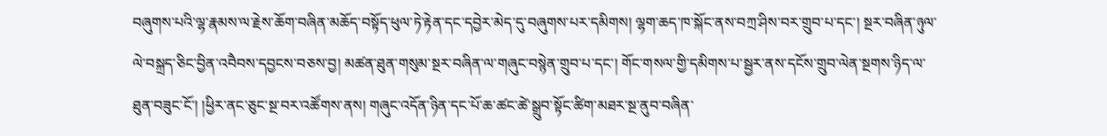བཞུགས་པའི་ལྷ་རྣམས་ལ་རྗེས་ཆོག་བཞིན་མཆོད་བསྟོད་ཕུལ་ཏེ་རྟེན་དང་དབྱེར་མེད་དུ་བཞུགས་པར་དམིགས། ལྷག་ཆད་ཁ་སྐོང་ནས་བཀྲ་ཤིས་བར་གྲུབ་པ་དང་། སྔར་བཞིན་ཉུལ་ལེ་བསྐྲད་ཅིང་བྱིན་འབཻབས་དབྱངས་བཅས་བྱ། མཚན་ཐུན་གསུམ་སྔར་བཞིན་ལ་གཞུང་བསྙེན་གྲུབ་པ་དང་། གོང་གསལ་གྱི་དམིགས་པ་སྦྱར་ནས་དངོས་གྲུབ་ལེན་སྔགས་ཉིད་ལ་ཐུན་བཟུང་ངོ་། །ཕྱིར་ནང་ཅུང་སྔ་བར་འཚོགས་ནས། གཞུང་འདོན་ཉིན་དང་པོ་ཆ་ཚང་ཚེ་སྒྲུབ་སྟོང་ཚིག་མཐར་སྔ་ནུབ་བཞིན་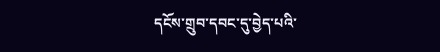དངོས་གྲུབ་དབང་དུ་བྱེད་པའི་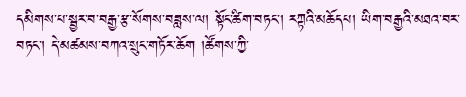དམིགས་པ་སྦྱར་བ་བརྒྱ་རྩ་སོགས་བཟླས་ལ། སྟོང་ཚིག་བཏང་། རཀྟའི་མཆོདཔ། ཡིག་བརྒྱའི་མཐའ་བར་བཏང་། དེ་མཚམས་བཀའ་སྲུང་གཏོར་ཆོག །ཚོགས་ཀྱི་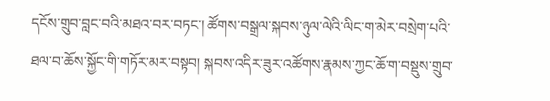དངོས་གྲུབ་བླང་བའི་མཐའ་བར་བཏང་། ཚོགས་བསྒྲལ་སྐབས་ཉུལ་ལེའི་ལིང་ག་མེར་བསྲེག་པའི་ཐལ་བ་ཆོས་སྐྱོང་གི་གཏོར་མར་བསྟབ། སྐབས་འདིར་ཟུར་འཚོགས་རྣམས་ཀྱང་ཆོ་ག་བསྡུས་གྲུབ་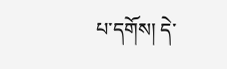པ་དགོས། དེ་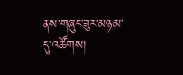ནས་གཞུང་ཟུར་མཉམ་དུ་འཚོགས།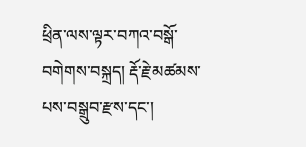ཕྲིན་ལས་ལྟར་བཀའ་བསྒོ་བགེགས་བསྐྲད། རྡོ་རྗེ་མཚམས་པས་བསྒྲུབ་རྫས་དང་།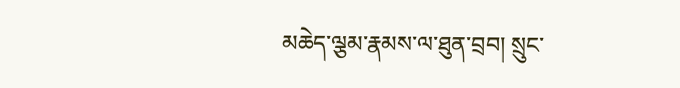མཆེད་ལྕམ་རྣམས་ལ་ཐུན་བྲབ། སྲུང་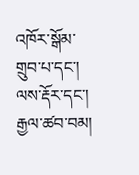འཁོར་སྒོམ་གྲུབ་པ་དང་། ལས་རྡོར་དང་། རྒྱལ་ཚབ་བམ།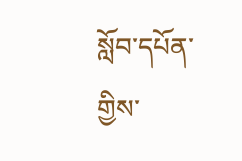སློབ་དཔོན་གྱིས་